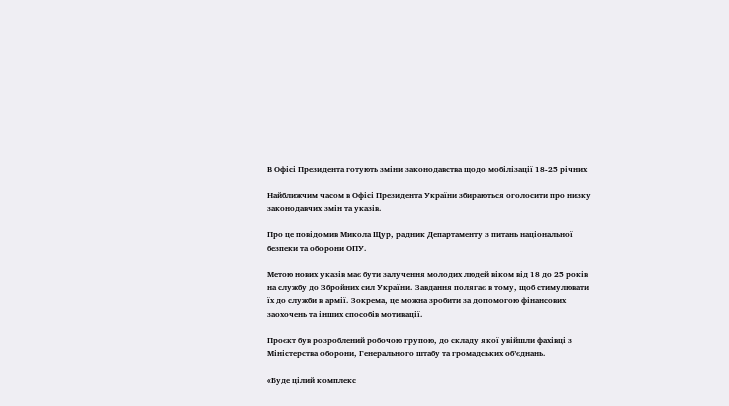В Офісі Президента готують зміни законодавства щодо мобілізації 18-25 річних

Найближчим часом в Офісі Президента України збираються оголосити про низку законодавчих змін та указів.

Про це повідомив Микола Щур, радник Департаменту з питань національної безпеки та оборони ОПУ.

Метою нових указів має бути залучення молодих людей віком від 18 до 25 років на службу до Збройних сил України. Завдання полягає в тому, щоб стимулювати їх до служби в армії. Зокрема, це можна зробити за допомогою фінансових заохочень та інших способів мотивації.

Проєкт був розроблений робочою групою, до складу якої увійшли фахівці з Міністерства оборони, Генерального штабу та громадських об’єднань.

«Буде цілий комплекс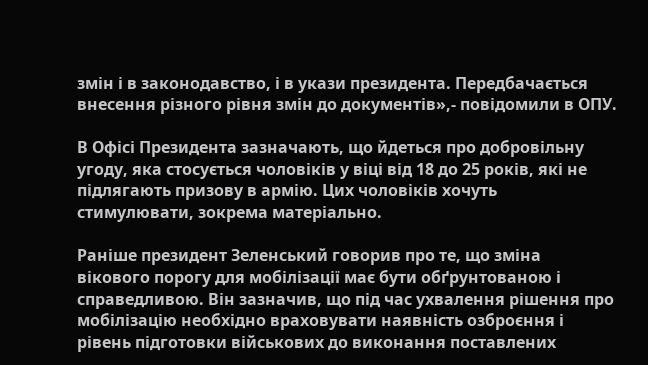змін і в законодавство, і в укази президента. Передбачається внесення різного рівня змін до документів»,- повідомили в ОПУ.

В Офісі Президента зазначають, що йдеться про добровільну угоду, яка стосується чоловіків у віці від 18 до 25 років, які не підлягають призову в армію. Цих чоловіків хочуть стимулювати, зокрема матеріально.

Раніше президент Зеленський говорив про те, що зміна вікового порогу для мобілізації має бути обґрунтованою і справедливою. Він зазначив, що під час ухвалення рішення про мобілізацію необхідно враховувати наявність озброєння і рівень підготовки військових до виконання поставлених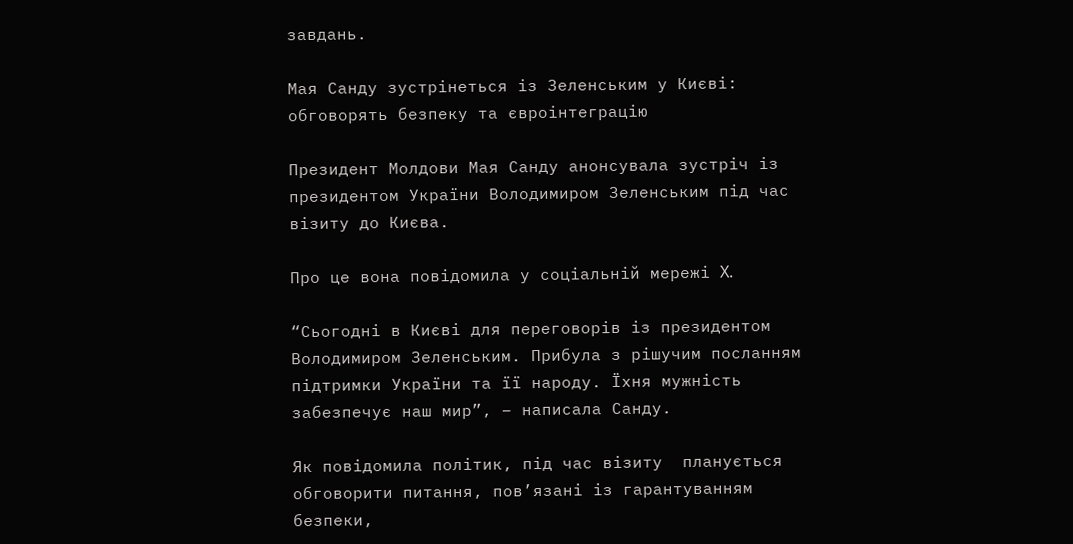завдань.

Мая Санду зустрінеться із Зеленським у Києві: обговорять безпеку та євроінтеграцію

Президент Молдови Мая Санду анонсувала зустріч із президентом України Володимиром Зеленським під час візиту до Києва.

Про це вона повідомила у соціальній мережі X.

“Сьогодні в Києві для переговорів із президентом Володимиром Зеленським. Прибула з рішучим посланням підтримки України та її народу. Їхня мужність забезпечує наш мир”, – написала Санду.

Як повідомила політик, під час візиту  планується обговорити питання, пов’язані із гарантуванням безпеки,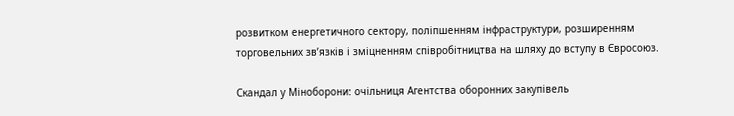розвитком енергетичного сектору, поліпшенням інфраструктури, розширенням торговельних зв’язків і зміцненням співробітництва на шляху до вступу в Євросоюз.

Скандал у Міноборони: очільниця Агентства оборонних закупівель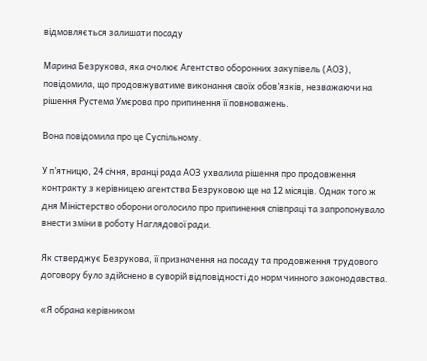відмовляється залишати посаду

Марина Безрукова, яка очолює Агентство оборонних закупівель (АОЗ), повідомила, що продовжуватиме виконання своїх обов’язків, незважаючи на рішення Рустема Умєрова про припинення її повноважень.

Вона повідомила про це Суспільному.

У п’ятницю, 24 січня, вранці рада АОЗ ухвалила рішення про продовження контракту з керівницею агентства Безруковою ще на 12 місяців. Однак того ж дня Міністерство оборони оголосило про припинення співпраці та запропонувало внести зміни в роботу Наглядової ради.

Як стверджує Безрукова, її призначення на посаду та продовження трудового договору було здійснено в суворій відповідності до норм чинного законодавства.

«Я обрана керівником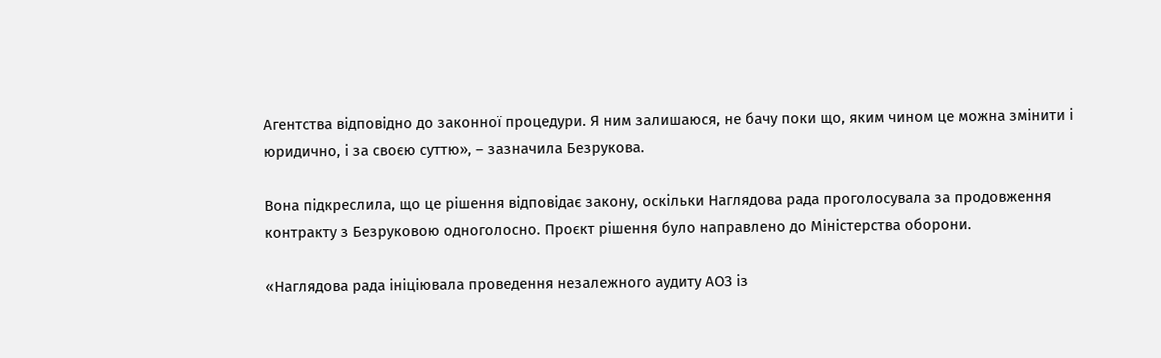Агентства відповідно до законної процедури. Я ним залишаюся, не бачу поки що, яким чином це можна змінити і юридично, і за своєю суттю», – зазначила Безрукова.

Вона підкреслила, що це рішення відповідає закону, оскільки Наглядова рада проголосувала за продовження контракту з Безруковою одноголосно. Проєкт рішення було направлено до Міністерства оборони.

«Наглядова рада ініціювала проведення незалежного аудиту АОЗ із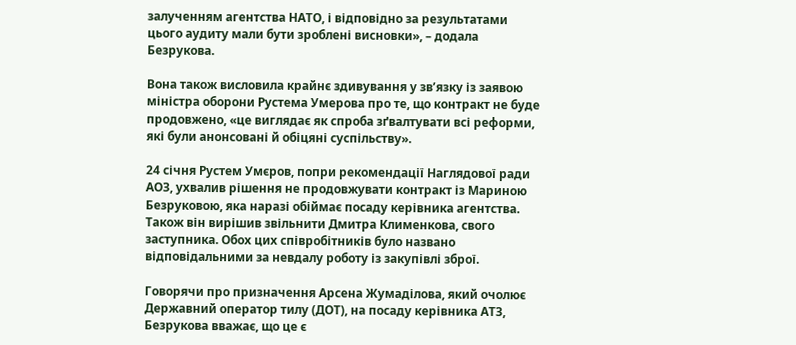залученням агентства НАТО, і відповідно за результатами цього аудиту мали бути зроблені висновки», – додала Безрукова.

Вона також висловила крайнє здивування у зв’язку із заявою міністра оборони Рустема Умерова про те, що контракт не буде продовжено, «це виглядає як спроба зґвалтувати всі реформи, які були анонсовані й обіцяні суспільству».

24 січня Рустем Умєров, попри рекомендації Наглядової ради АОЗ, ухвалив рішення не продовжувати контракт із Мариною Безруковою, яка наразі обіймає посаду керівника агентства. Також він вирішив звільнити Дмитра Клименкова, свого заступника. Обох цих співробітників було названо відповідальними за невдалу роботу із закупівлі зброї.

Говорячи про призначення Арсена Жумаділова, який очолює Державний оператор тилу (ДОТ), на посаду керівника АТЗ, Безрукова вважає, що це є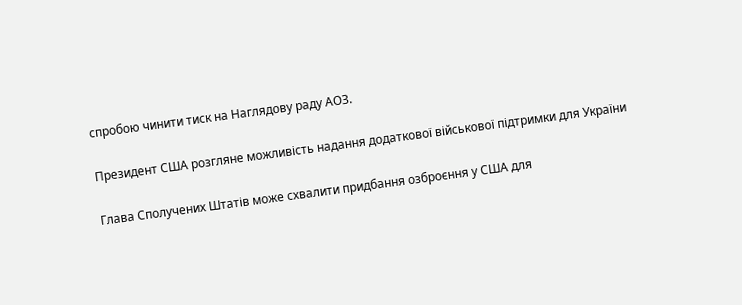спробою чинити тиск на Наглядову раду АОЗ.

Президент США розгляне можливість надання додаткової військової підтримки для України

Глава Сполучених Штатів може схвалити придбання озброєння у США для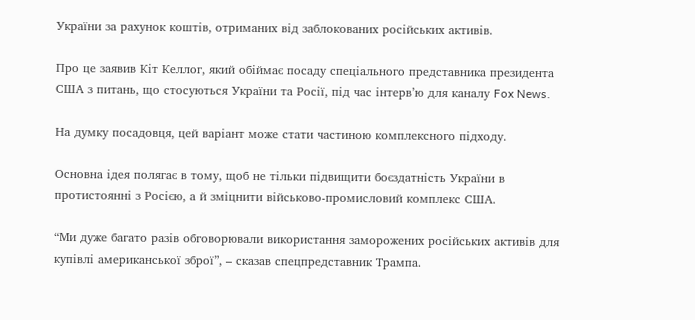України за рахунок коштів, отриманих від заблокованих російських активів.

Про це заявив Кіт Келлог, який обіймає посаду спеціального представника президента США з питань, що стосуються України та Росії, під час інтерв’ю для каналу Fox News.

На думку посадовця, цей варіант може стати частиною комплексного підходу.

Основна ідея полягає в тому, щоб не тільки підвищити боєздатність України в протистоянні з Росією, а й зміцнити військово-промисловий комплекс США.

“Ми дуже багато разів обговорювали використання заморожених російських активів для купівлі американської зброї”, – сказав спецпредставник Трампа.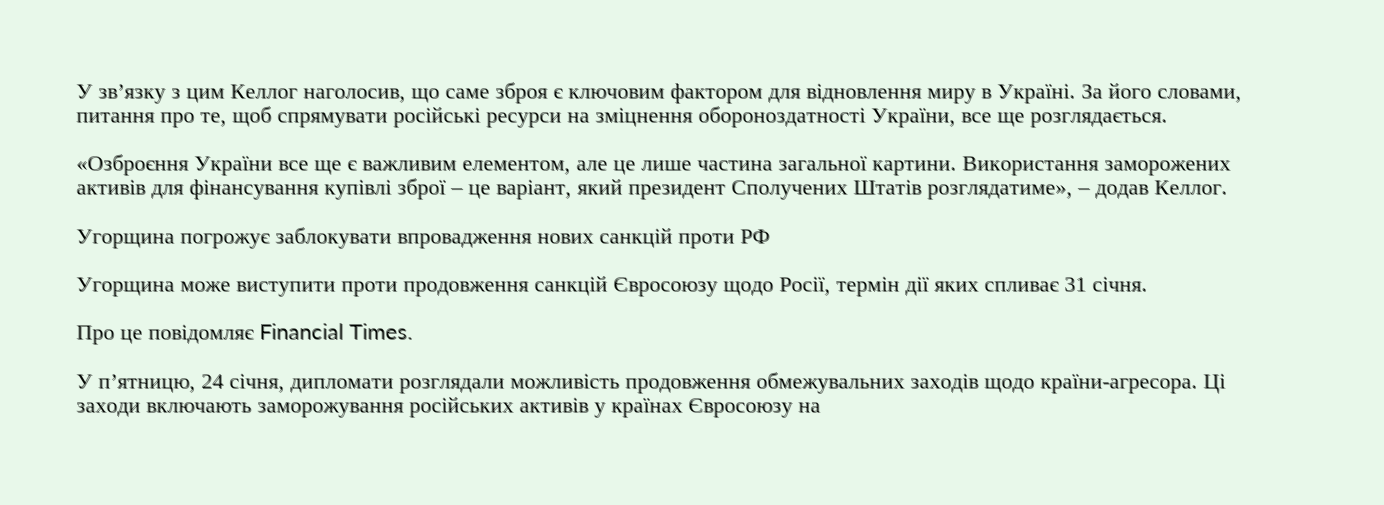У зв’язку з цим Келлог наголосив, що саме зброя є ключовим фактором для відновлення миру в Україні. За його словами, питання про те, щоб спрямувати російські ресурси на зміцнення обороноздатності України, все ще розглядається.

«Озброєння України все ще є важливим елементом, але це лише частина загальної картини. Використання заморожених активів для фінансування купівлі зброї – це варіант, який президент Сполучених Штатів розглядатиме», – додав Келлог.

Угорщина погрожує заблокувати впровадження нових санкцій проти РФ

Угорщина може виступити проти продовження санкцій Євросоюзу щодо Росії, термін дії яких спливає 31 січня.

Про це повідомляє Financial Times.

У п’ятницю, 24 січня, дипломати розглядали можливість продовження обмежувальних заходів щодо країни-агресора. Ці заходи включають заморожування російських активів у країнах Євросоюзу на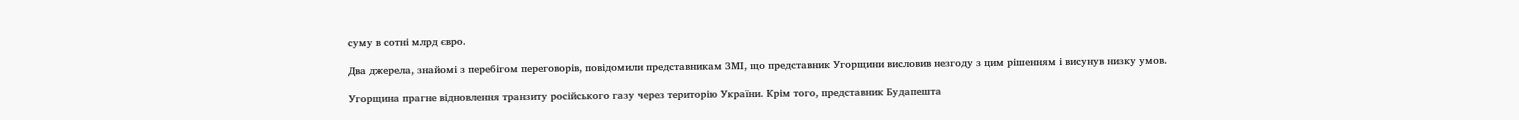суму в сотні млрд євро.

Два джерела, знайомі з перебігом переговорів, повідомили представникам ЗМІ, що представник Угорщини висловив незгоду з цим рішенням і висунув низку умов.

Угорщина прагне відновлення транзиту російського газу через територію України. Крім того, представник Будапешта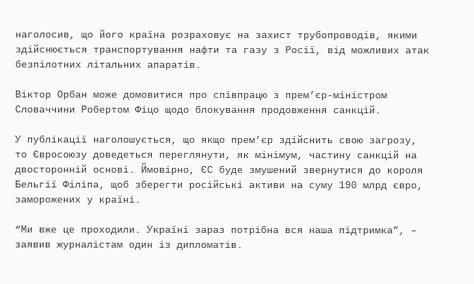наголосив, що його країна розраховує на захист трубопроводів, якими здійснюється транспортування нафти та газу з Росії, від можливих атак безпілотних літальних апаратів.

Віктор Орбан може домовитися про співпрацю з прем’єр-міністром Словаччини Робертом Фіцо щодо блокування продовження санкцій.

У публікації наголошується, що якщо прем’єр здійснить свою загрозу, то Євросоюзу доведеться переглянути, як мінімум, частину санкцій на двосторонній основі. Ймовірно, ЄС буде змушений звернутися до короля Бельгії Філіпа, щоб зберегти російські активи на суму 190 млрд євро, заморожених у країні.

“Ми вже це проходили. Україні зараз потрібна вся наша підтримка”, – заявив журналістам один із дипломатів.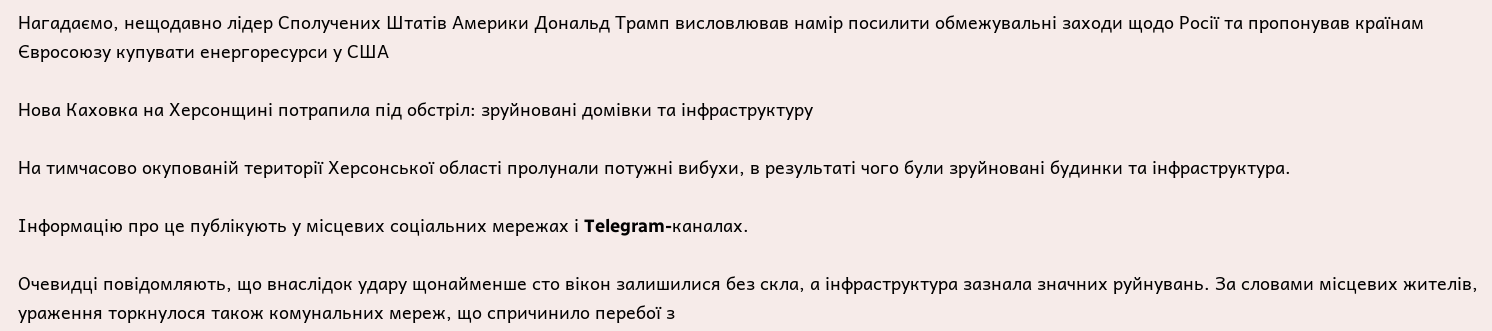Нагадаємо, нещодавно лідер Сполучених Штатів Америки Дональд Трамп висловлював намір посилити обмежувальні заходи щодо Росії та пропонував країнам Євросоюзу купувати енергоресурси у США

Нова Каховка на Херсонщині потрапила під обстріл: зруйновані домівки та інфраструктуру

На тимчасово окупованій території Херсонської області пролунали потужні вибухи, в результаті чого були зруйновані будинки та інфраструктура.

Інформацію про це публікують у місцевих соціальних мережах і Telegram-каналах.

Очевидці повідомляють, що внаслідок удару щонайменше сто вікон залишилися без скла, а інфраструктура зазнала значних руйнувань. За словами місцевих жителів, ураження торкнулося також комунальних мереж, що спричинило перебої з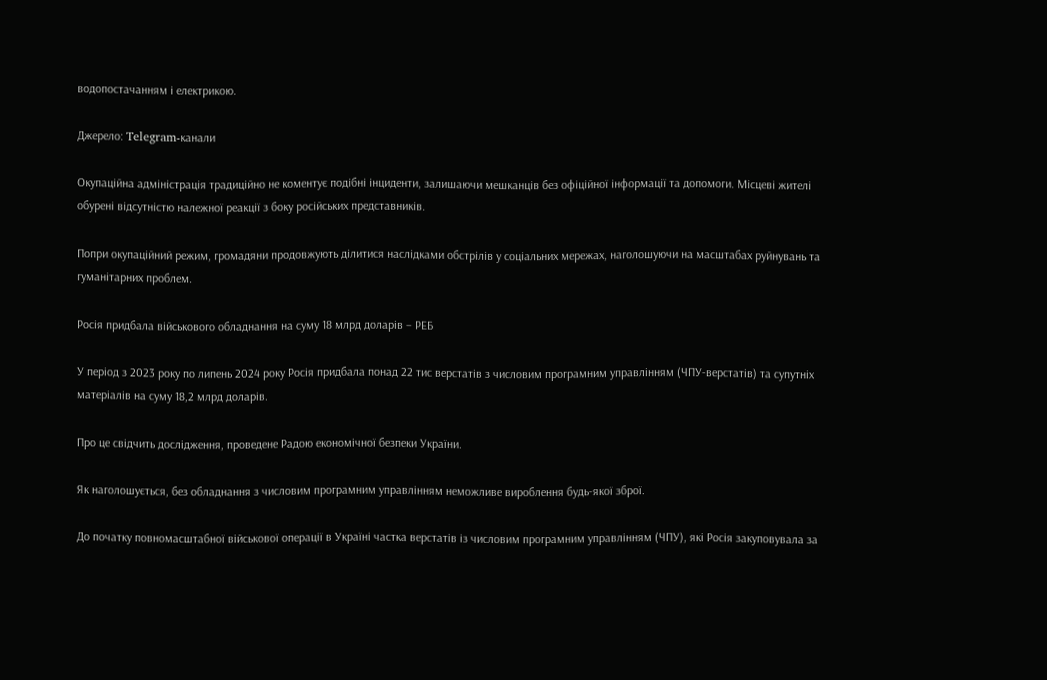водопостачанням і електрикою.

Джерело: Telegram-канали

Окупаційна адміністрація традиційно не коментує подібні інциденти, залишаючи мешканців без офіційної інформації та допомоги. Місцеві жителі обурені відсутністю належної реакції з боку російських представників.

Попри окупаційний режим, громадяни продовжують ділитися наслідками обстрілів у соціальних мережах, наголошуючи на масштабах руйнувань та гуманітарних проблем.

Росія придбала військового обладнання на суму 18 млрд доларів – РЕБ

У період з 2023 року по липень 2024 року Росія придбала понад 22 тис верстатів з числовим програмним управлінням (ЧПУ-верстатів) та супутніх матеріалів на суму 18,2 млрд доларів.

Про це свідчить дослідження, проведене Радою економічної безпеки України.

Як наголошується, без обладнання з числовим програмним управлінням неможливе вироблення будь-якої зброї.

До початку повномасштабної військової операції в Україні частка верстатів із числовим програмним управлінням (ЧПУ), які Росія закуповувала за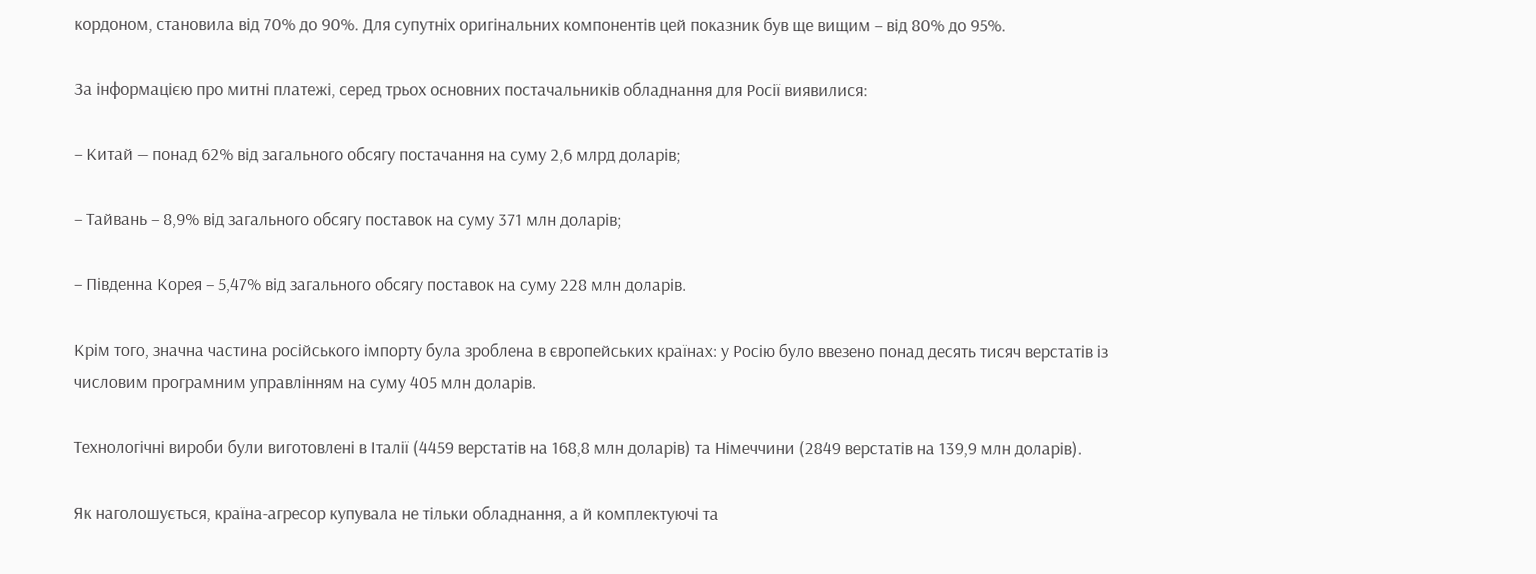кордоном, становила від 70% до 90%. Для супутніх оригінальних компонентів цей показник був ще вищим – від 80% до 95%.

За інформацією про митні платежі, серед трьох основних постачальників обладнання для Росії виявилися:

– Китай — понад 62% від загального обсягу постачання на суму 2,6 млрд доларів;

– Тайвань – 8,9% від загального обсягу поставок на суму 371 млн доларів;

– Південна Корея – 5,47% від загального обсягу поставок на суму 228 млн доларів.

Крім того, значна частина російського імпорту була зроблена в європейських країнах: у Росію було ввезено понад десять тисяч верстатів із числовим програмним управлінням на суму 405 млн доларів.

Технологічні вироби були виготовлені в Італії (4459 верстатів на 168,8 млн доларів) та Німеччини (2849 верстатів на 139,9 млн доларів).

Як наголошується, країна-агресор купувала не тільки обладнання, а й комплектуючі та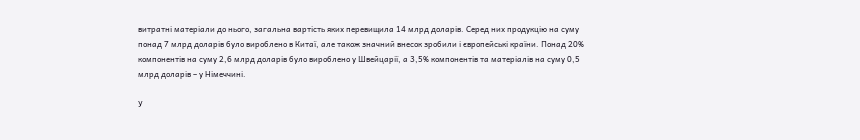витратні матеріали до нього, загальна вартість яких перевищила 14 млрд доларів. Серед них продукцію на суму понад 7 млрд доларів було вироблено в Китаї, але також значний внесок зробили і європейські країни. Понад 20% компонентів на суму 2,6 млрд доларів було вироблено у Швейцарії, а 3,5% компонентів та матеріалів на суму 0,5 млрд доларів – у Німеччині.

У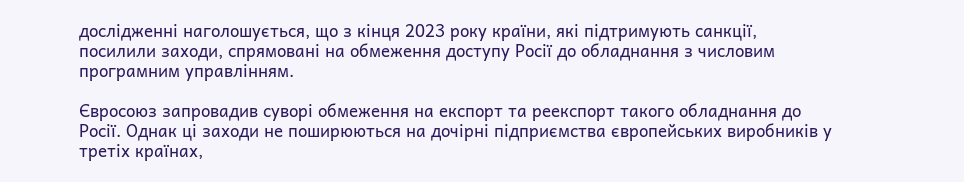дослідженні наголошується, що з кінця 2023 року країни, які підтримують санкції, посилили заходи, спрямовані на обмеження доступу Росії до обладнання з числовим програмним управлінням.

Євросоюз запровадив суворі обмеження на експорт та реекспорт такого обладнання до Росії. Однак ці заходи не поширюються на дочірні підприємства європейських виробників у третіх країнах,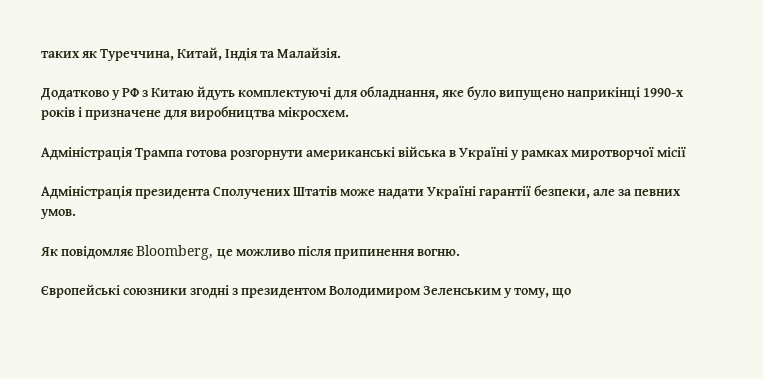таких як Туреччина, Китай, Індія та Малайзія.

Додатково у РФ з Китаю йдуть комплектуючі для обладнання, яке було випущено наприкінці 1990-х років і призначене для виробництва мікросхем.

Адміністрація Трампа готова розгорнути американські війська в Україні у рамках миротворчої місії

Адміністрація президента Сполучених Штатів може надати Україні гарантії безпеки, але за певних умов.

Як повідомляє Bloomberg, це можливо після припинення вогню.

Європейські союзники згодні з президентом Володимиром Зеленським у тому, що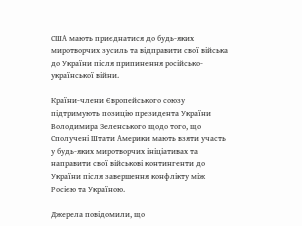США мають приєднатися до будь-яких миротворчих зусиль та відправити свої війська до України після припинення російсько-української війни.

Країни-члени Європейського союзу підтримують позицію президента України Володимира Зеленського щодо того, що Сполучені Штати Америки мають взяти участь у будь-яких миротворчих ініціативах та направити свої військові контингенти до України після завершення конфлікту між Росією та Україною.

Джерела повідомили, що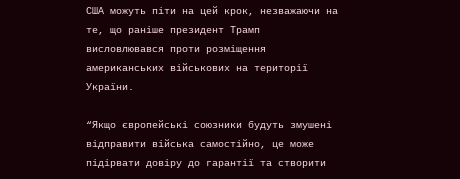США можуть піти на цей крок, незважаючи на те, що раніше президент Трамп висловлювався проти розміщення американських військових на території України.

“Якщо європейські союзники будуть змушені відправити війська самостійно, це може підірвати довіру до гарантії та створити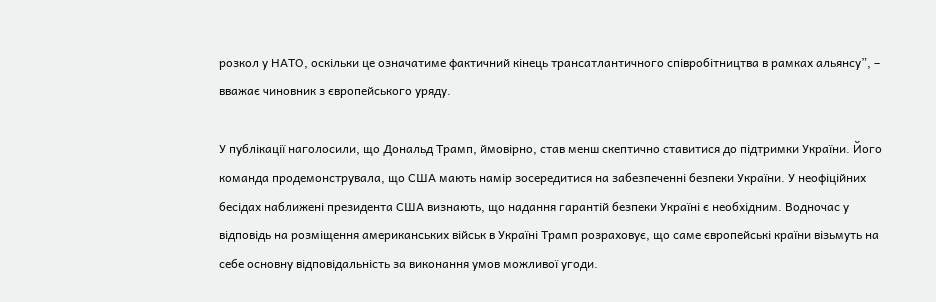розкол у НАТО, оскільки це означатиме фактичний кінець трансатлантичного співробітництва в рамках альянсу”, – вважає чиновник з європейського уряду.

У публікації наголосили, що Дональд Трамп, ймовірно, став менш скептично ставитися до підтримки України. Його команда продемонструвала, що США мають намір зосередитися на забезпеченні безпеки України. У неофіційних бесідах наближені президента США визнають, що надання гарантій безпеки Україні є необхідним. Водночас у відповідь на розміщення американських військ в Україні Трамп розраховує, що саме європейські країни візьмуть на себе основну відповідальність за виконання умов можливої угоди.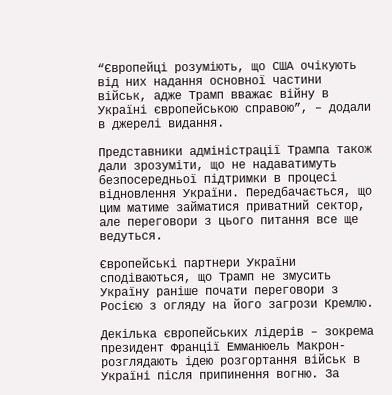“Європейці розуміють, що США очікують від них надання основної частини військ, адже Трамп вважає війну в Україні європейською справою”, – додали в джерелі видання.

Представники адміністрації Трампа також дали зрозуміти, що не надаватимуть безпосередньої підтримки в процесі відновлення України. Передбачається, що цим матиме займатися приватний сектор, але переговори з цього питання все ще ведуться.

Європейські партнери України сподіваються, що Трамп не змусить Україну раніше почати переговори з Росією з огляду на його загрози Кремлю.

Декілька європейських лідерів – зокрема президент Франції Емманюель Макрон- розглядають ідею розгортання військ в Україні після припинення вогню. За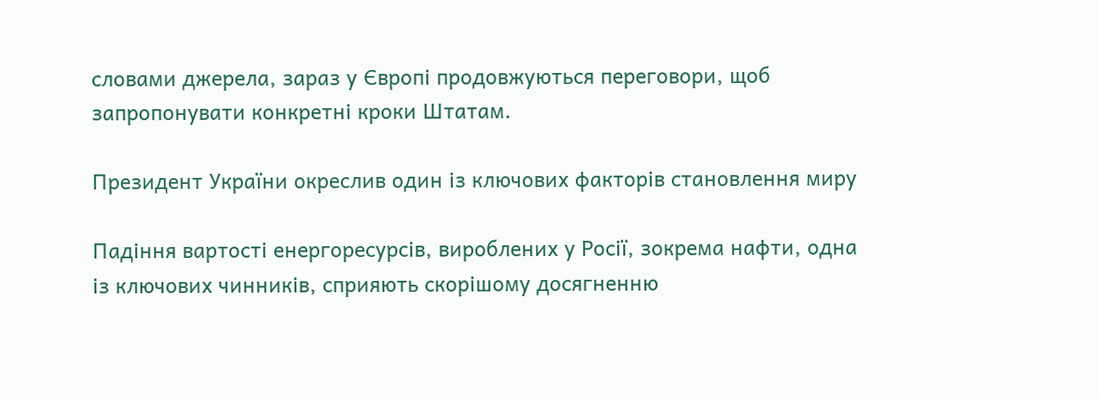словами джерела, зараз у Європі продовжуються переговори, щоб запропонувати конкретні кроки Штатам.

Президент України окреслив один із ключових факторів становлення миру

Падіння вартості енергоресурсів, вироблених у Росії, зокрема нафти, одна із ключових чинників, сприяють скорішому досягненню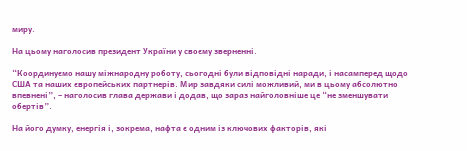миру.

На цьому наголосив президент України у своєму зверненні.

“Координуємо нашу міжнародну роботу, сьогодні були відповідні наради, і насамперед щодо США та наших європейських партнерів. Мир завдяки силі можливий, ми в цьому абсолютно впевнені”, – наголосив глава держави і додав, що зараз найголовніше це “не зменшувати обертів”.

На його думку, енергія і, зокрема, нафта є одним із ключових факторів, які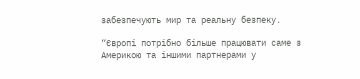забезпечують мир та реальну безпеку.

“Європі потрібно більше працювати саме з Америкою та іншими партнерами у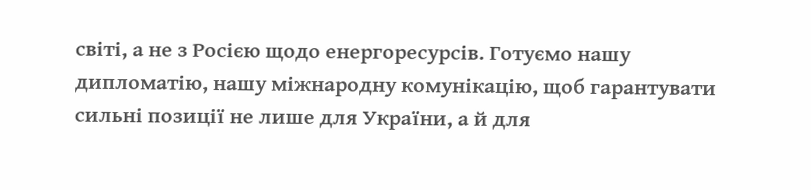світі, а не з Росією щодо енергоресурсів. Готуємо нашу дипломатію, нашу міжнародну комунікацію, щоб гарантувати сильні позиції не лише для України, а й для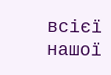всієї нашої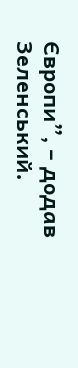Європи”, – додав Зеленський.